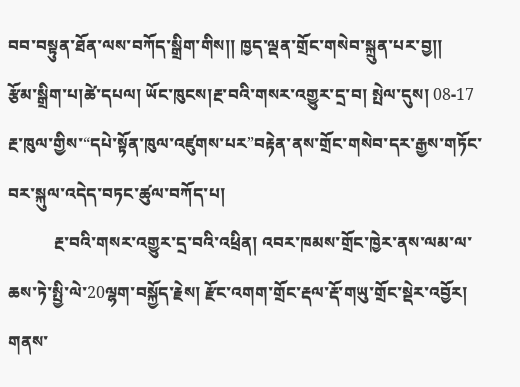བབ་བསྟུན་ཐོན་ལས་བཀོད་སྒྲིག་གིས།། ཁྱད་ལྡན་གྲོང་གསེབ་སྐྲུན་པར་བྱ།།
རྩོམ་སྒྲིག་པ།ཚེ་དཔལ། ཡོང་ཁུངས།རྔ་བའི་གསར་འགྱུར་དྲ་བ། སྤེལ་དུས། 08-17
རྔ་ཁུལ་གྱིས་“དཔེ་སྟོན་ཁུལ་འཛུགས་པར”བརྟེན་ནས་གྲོང་གསེབ་དར་རྒྱས་གཏོང་བར་སྐུལ་འདེད་བཏང་ཚུལ་བཀོད་པ།
           རྔ་བའི་གསར་འགྱུར་དྲ་བའི་འཕྲིན། འབར་ཁམས་གྲོང་ཁྱེར་ནས་ལམ་ལ་ཆས་ཏེ་སྤྱི་ལེ་20ལྷག་བསྐྱོད་རྗེས། རྫོང་འགག་གྲོང་རྡལ་རྡོ་གཡུ་གྲོང་སྡེར་འབྱོར། གནས་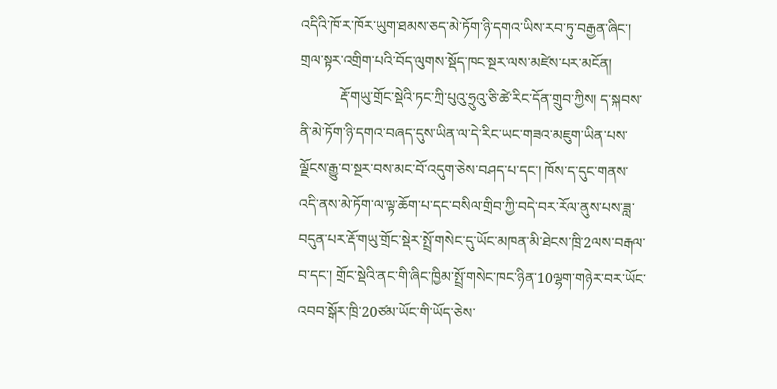འདིའི་ཁོ་ར་ཁོར་ཡུག་ཐམས་ཅད་མེ་ཏོག་ཉི་དགའ་ཡིས་རབ་ཏུ་བརྒྱན་ཞིང་། གྲལ་སྟར་འགྲིག་པའི་བོད་ལུགས་སྡོད་ཁང་སྔར་ལས་མཛེས་པར་མངོན།
           རྡོ་གཡུ་གྲོང་སྡེའི་ཏང་ཀྲི་པུའུ་ཧྲུའུ་ཅི་ཚེ་རིང་དོན་གྲུབ་ཀྱིས། ད་སྐབས་ནི་མེ་ཏོག་ཉི་དགའ་བཞད་དུས་ཡིན་ལ་དེ་རིང་ཡང་གཟའ་མཇུག་ཡིན་པས་ལྗོངས་རྒྱུ་བ་སྔར་བས་མང་བོ་འདུག་ཅེས་བཤད་པ་དང་། ཁོས་ད་དུང་གནས་འདི་ནས་མེ་ཏོག་ལ་ལྟ་ཆོག་པ་དང་བསིལ་གྲིབ་ཀྱི་བདེ་བར་རོལ་ནུས་པས་ཟླ་བདུན་པར་རྡོ་གཡུ་གྲོང་སྡེར་སྤྲོ་གསེང་དུ་ཡོང་མཁན་མི་ཐེངས་ཁྲི་2ལས་བརྒལ་བ་དང་། གྲོང་སྡེའི་ནང་གི་ཞིང་ཁྱིམ་སྤྲོ་གསེང་ཁང་ཉིན་10ལྷག་གཉེར་བར་ཡོང་འབབ་སྒོར་ཁྲི་20ཙམ་ཡོང་གི་ཡོད་ཅེས་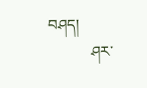བཤད།
           ཤར་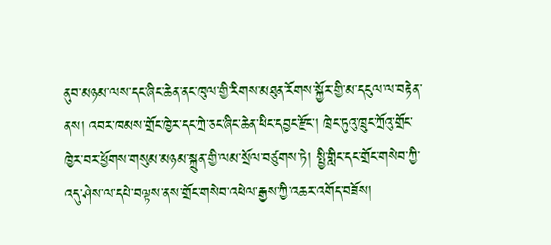ནུབ་མཉམ་ལས་དང་ཞིང་ཆེན་ནང་ཁུལ་གྱི་རིགས་མཐུན་རོགས་སྐྱོར་གྱི་མ་དངུལ་ལ་བརྟེན་ནས། འབར་ཁམས་གྲོང་ཁྱེར་དང་ཀྲེ་ཅང་ཞིང་ཆེན་ཕིང་དབྱང་རྫོང་། ཁྲེང་ཏུའུ་ཁྲུང་ཀྲོའུ་གྲོང་ཁྱེར་བར་ཕྱོགས་གསུམ་མཉམ་སྐྲུན་གྱི་ལམ་སྲོལ་བཙུགས་ཏེ། སྤྱི་གླིང་དང་གྲོང་གསེབ་ཀྱི་འདུ་ཤེས་ལ་དཔེ་བལྟས་ནས་གྲོང་གསེབ་འཕེལ་རྒྱས་ཀྱི་འཆར་འགོད་བཟོས།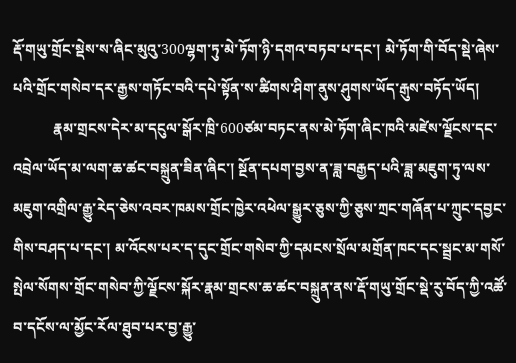རྡོ་གཡུ་གྲོང་སྡེས་ས་ཞིང་མུའུ་300ལྷག་ཏུ་མེ་ཏོག་ཉི་དགའ་བཏབ་པ་དང་། མེ་ཏོག་གི་བོད་སྡེ་ཞེས་པའི་གྲོང་གསེབ་དར་རྒྱས་གཏོང་བའི་དཔེ་སྟོན་ས་ཚིགས་ཤིག་ནུས་ཤུགས་ཡོད་རྒུས་བཏོད་ཡོད།
           རྣམ་གྲངས་དེར་མ་དངུལ་སྒོར་ཁྲི་600ཙམ་བཏང་ནས་མེ་ཏོག་ཞིང་ཁའི་མཛེས་ལྗོངས་དང་འབྲེལ་ཡོད་མ་ལག་ཆ་ཚང་བསྐྲུན་ཟིན་ཞིང་། སྔོན་དཔག་བྱས་ན་ཟླ་བརྒྱད་པའི་ཟླ་མཇུག་ཏུ་ལས་མཇུག་འགྲིལ་རྒྱུ་རེད་ཅེས་འབར་ཁམས་གྲོང་ཁྱེར་འཕེལ་སྒྱུར་ཅུས་ཀྱི་ཅུས་ཀྲང་གཞོན་པ་ཀྲུང་དབྱང་གིས་བཤད་པ་དང་། མ་འོངས་པར་ད་དུང་གྲོང་གསེབ་ཀྱི་དམངས་སྲོལ་མགྲོན་ཁང་དང་སྦྲང་མ་གསོ་སྤེལ་སོགས་གྲོང་གསེབ་ཀྱི་ལྗོངས་སྐོར་རྣམ་གྲངས་ཆ་ཚང་བསྐྲུན་ནས་རྡོ་གཡུ་གྲོང་སྡེ་རུ་བོད་ཀྱི་འཚོ་བ་དངོས་ལ་མྱོང་རོལ་ཐུབ་པར་བྱ་རྒྱུ་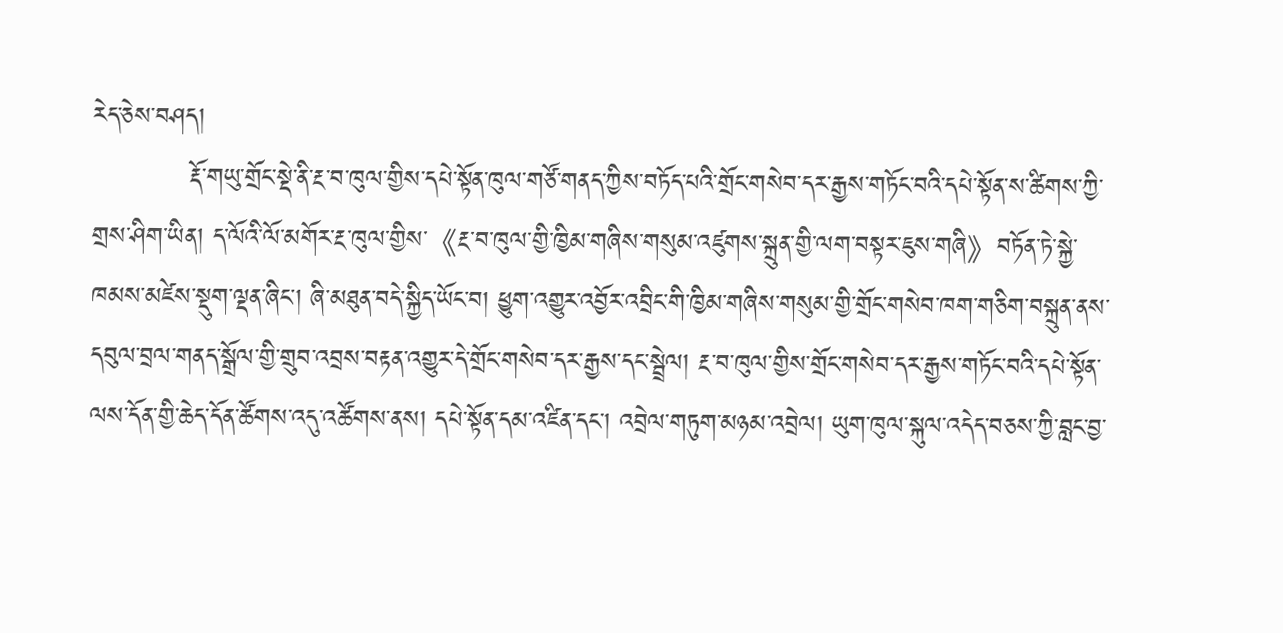རེད་ཅེས་བཤད།
           རྡོ་གཡུ་གྲོང་སྡེ་ནི་རྔ་བ་ཁུལ་གྱིས་དཔེ་སྟོན་ཁུལ་གཙོ་གནད་ཀྱིས་བཏོད་པའི་གྲོང་གསེབ་དར་རྒྱས་གཏོང་བའི་དཔེ་སྟོན་ས་ཚིགས་ཀྱི་གྲས་ཤིག་ཡིན། ད་ལོའི་ལོ་མགོར་རྔ་ཁུལ་གྱིས་《རྔ་བ་ཁུལ་གྱི་ཁྱིམ་གཞིས་གསུམ་འཛུགས་སྐྲུན་གྱི་ལག་བསྟར་ཇུས་གཞི》བཏོན་ཏེ་སྐྱེ་ཁམས་མཛེས་སྡུག་ལྡན་ཞིང་། ཞི་མཐུན་བདེ་སྐྱིད་ཡོང་བ། ཕྱུག་འགྱུར་འབྱོར་འབྲིང་གི་ཁྱིམ་གཞིས་གསུམ་གྱི་གྲོང་གསེབ་ཁག་གཅིག་བསྐྲུན་ནས་དབུལ་བྲལ་གནད་སྒྲོལ་གྱི་གྲུབ་འབྲས་བརྟན་འགྱུར་དེ་གྲོང་གསེབ་དར་རྒྱས་དང་སྦྲེལ། རྔ་བ་ཁུལ་གྱིས་གྲོང་གསེབ་དར་རྒྱས་གཏོང་བའི་དཔེ་སྟོན་ལས་དོན་གྱི་ཆེད་དོན་ཚོགས་འདུ་འཚོགས་ནས། དཔེ་སྟོན་དམ་འཛིན་དང་། འབྲེལ་གཏུག་མཉམ་འབྲེལ། ཡུག་ཁུལ་སྐུལ་འདེད་བཅས་ཀྱི་བླང་བྱ་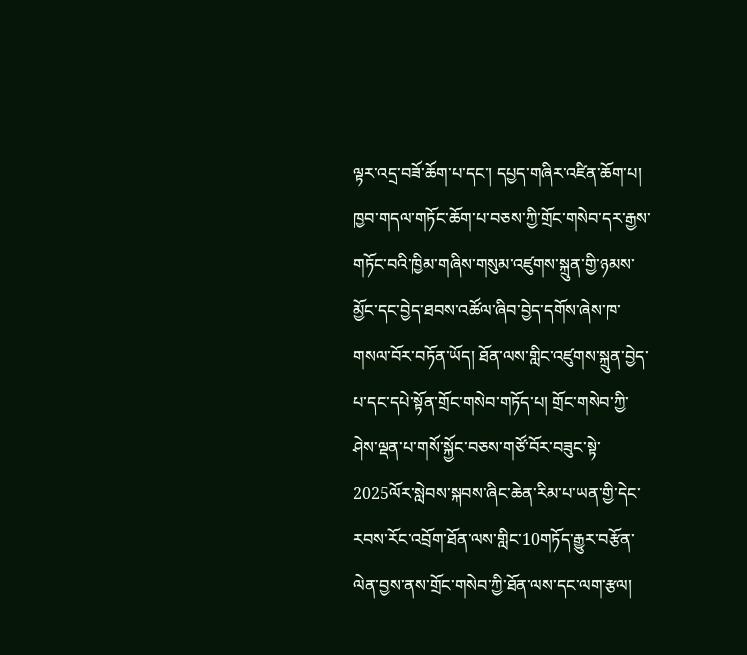ལྟར་འདྲ་བཟོ་ཆོག་པ་དང་། དཔྱད་གཞིར་འཛིན་ཆོག་པ། ཁྱབ་གདལ་གཏོང་ཆོག་པ་བཅས་ཀྱི་གྲོང་གསེབ་དར་རྒྱས་གཏོང་བའི་ཁྱིམ་གཞིས་གསུམ་འཛུགས་སྐྲུན་གྱི་ཉམས་མྱོང་དང་བྱེད་ཐབས་འཚོལ་ཞིབ་བྱེད་དགོས་ཞེས་ཁ་གསལ་བོར་བཏོན་ཡོད། ཐོན་ལས་གླིང་འཛུགས་སྐྲུན་བྱེད་པ་དང་དཔེ་སྟོན་གྲོང་གསེབ་གཏོད་པ། གྲོང་གསེབ་ཀྱི་ཤེས་ལྡན་པ་གསོ་སྐྱོང་བཅས་གཙོ་བོར་བཟུང་སྟེ་2025ལོར་སླེབས་སྐབས་ཞིང་ཆེན་རིམ་པ་ཡན་གྱི་དེང་རབས་རོང་འབྲོག་ཐོན་ལས་གླིང་10གཏོད་རྒྱུར་བརྩོན་ལེན་བྱས་ནས་གྲོང་གསེབ་ཀྱི་ཐོན་ལས་དང་ལག་རྩལ།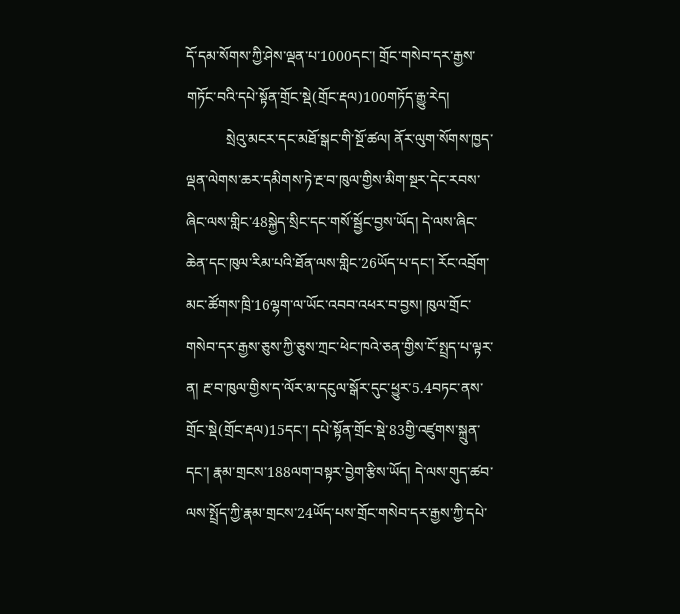དོ་དམ་སོགས་ཀྱི་ཤེས་ལྡན་པ་1000དང་། གྲོང་གསེབ་དར་རྒྱས་གཏོང་བའི་དཔེ་སྟོན་གྲོང་སྡེ(གྲོང་རྡལ)100གཏོད་རྒྱུ་རེད།
           སྲེའུ་མངར་དང་མཐོ་སྒང་གི་སྔོ་ཚལ། ནོར་ལུག་སོགས་ཁྱད་ལྡན་ལེགས་ཆར་དམིགས་ཏེ་རྔ་བ་ཁུལ་གྱིས་མིག་སྔར་དེང་རབས་ཞིང་ལས་གླིང་48སྐྱེད་སྲིང་དང་གསོ་སྦྱོང་བྱས་ཡོད། དེ་ལས་ཞིང་ཆེན་དང་ཁུལ་རིམ་པའི་ཐོན་ལས་གླིང་26ཡོད་པ་དང་། རོང་འབྲོག་མང་ཚོགས་ཁྲི་16ལྷག་ལ་ཡོང་འབབ་འཕར་བ་བྱས། ཁུལ་གྲོང་གསེབ་དར་རྒྱས་ཅུས་ཀྱི་ཅུས་ཀྲང་ཕེང་ཁའེ་ཅན་གྱིས་ངོ་སྤྲད་པ་ལྟར་ན། རྔ་བ་ཁུལ་གྱིས་ད་ལོར་མ་དངུལ་སྒོར་དུང་ཕྱུར་5.4བཏང་ནས་གྲོང་སྡེ(གྲོང་རྡལ)15དང་། དཔེ་སྟོན་གྲོང་སྡེ་83གྱི་འཛུགས་སྐྲུན་དང་། རྣམ་གྲངས་188ལག་བསྟར་བྱེག་རྩིས་ཡོད། དེ་ལས་གུད་ཚབ་ལས་སྤྲོད་ཀྱི་རྣམ་གྲངས་24ཡོད་པས་གྲོང་གསེབ་དར་རྒྱས་ཀྱི་དཔེ་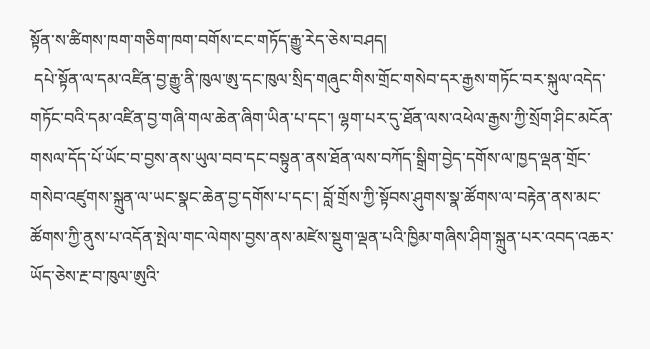སྟོན་ས་ཚིགས་ཁག་གཅིག་ཁག་བགོས་ངང་གཏོད་རྒྱུ་རེད་ཅེས་བཤད།
 དཔེ་སྟོན་ལ་དམ་འཛིན་བྱ་རྒྱུ་ནི་ཁུལ་ཨུ་དང་ཁུལ་སྲིད་གཞུང་གིས་གྲོང་གསེབ་དར་རྒྱས་གཏོང་བར་སྐུལ་འདེད་གཏོང་བའི་དམ་འཛིན་བྱ་གཞི་གལ་ཆེན་ཞིག་ཡིན་པ་དང་། ལྷག་པར་དུ་ཐོན་ལས་འཕེལ་རྒྱས་ཀྱི་སྲོག་ཤིང་མངོན་གསལ་དོད་པོ་ཡོང་བ་བྱས་ནས་ཡུལ་བབ་དང་བསྟུན་ནས་ཐོན་ལས་བཀོད་སྒྲིག་བྱེད་དགོས་ལ་ཁྱད་ལྡན་གྲོང་གསེབ་འཛུགས་སྐྲུན་ལ་ཡང་སྣང་ཆེན་བྱ་དགོས་པ་དང་། བློ་གྲོས་ཀྱི་སྟོབས་ཤུགས་སྣ་ཚོགས་ལ་བརྟེན་ནས་མང་ཚོགས་ཀྱི་ནུས་པ་འདོན་སྤེལ་གང་ལེགས་བྱས་ནས་མཛེས་སྡུག་ལྡན་པའི་ཁྱིམ་གཞིས་ཤིག་སྐྲུན་པར་འབད་འཆར་ཡོད་ཅེས་རྔ་བ་ཁུལ་ཨུའི་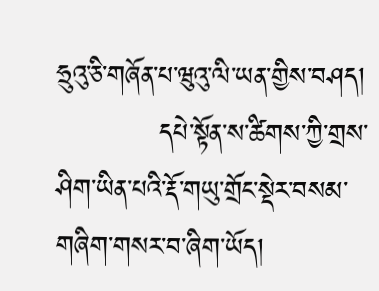ཧྲུའུ་ཅི་གཞོན་པ་ཝུའུ་ལི་ཡན་གྱིས་བཤད།
           དཔེ་སྟོན་ས་ཚིགས་ཀྱི་གྲས་ཤིག་ཡིན་པའི་རྡོ་གཡུ་གྲོང་སྡེར་བསམ་གཞིག་གསར་བ་ཞིག་ཡོད།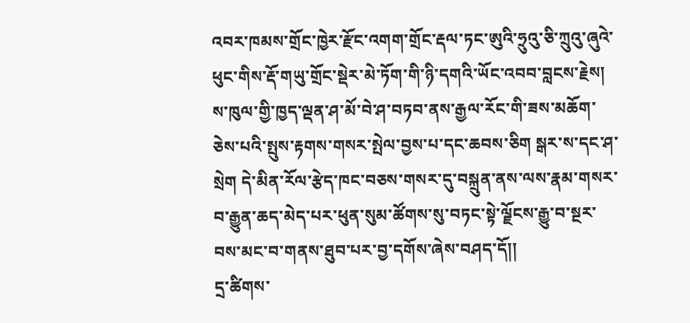འབར་ཁམས་གྲོང་ཁྱེར་རྫོང་འགག་གྲོང་རྡལ་ཏང་ཨུའི་ཧྲུའུ་ཅི་ཀྲུའུ་ཞུའེ་ཕུང་གིས་རྡོ་གཡུ་གྲོང་སྡེར་མེ་ཏོག་གི་ཉི་དགའི་ཡོང་འབབ་བླངས་རྗེས། ས་ཁུལ་གྱི་ཁྱད་ལྡན་ཤ་མོ་བེ་ཤ་བཏབ་ནས་རྒྱལ་རོང་གི་ཟས་མཆོག་ཅེས་པའི་སྤུས་རྟགས་གསར་སྤེལ་བྱས་པ་དང་ཆབས་ཅིག སྒར་ས་དང་ཤ་སྲེག དེ་མིན་རོལ་རྩེད་ཁང་བཅས་གསར་དུ་བསྐྲུན་ནས་ལས་རྣམ་གསར་བ་རྒྱུན་ཆད་མེད་པར་ཕུན་སུམ་ཚོགས་སུ་བཏང་སྟེ་ལྗོངས་རྒྱུ་བ་སྔར་བས་མང་བ་གནས་ཐུབ་པར་བྱ་དགོས་ཞེས་བཤད་དོ།།
དྲ་ཚིགས་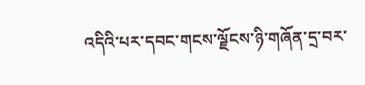འདིའི་པར་དབང་གངས་ལྗོངས་ཉི་གཞོན་དྲ་བར་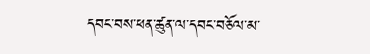དབང་བས་ཕན་ཚུན་ལ་དབང་བཅོལ་མ་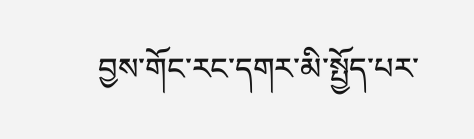བྱས་གོང་རང་དགར་མི་སྤྱོད་པར་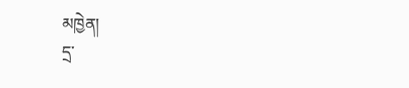མཁྱེན།
དྲ་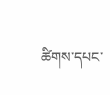ཚིགས་དཔང་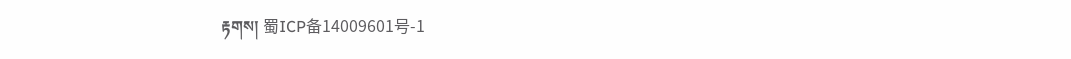རྟགས། 蜀ICP备14009601号-1